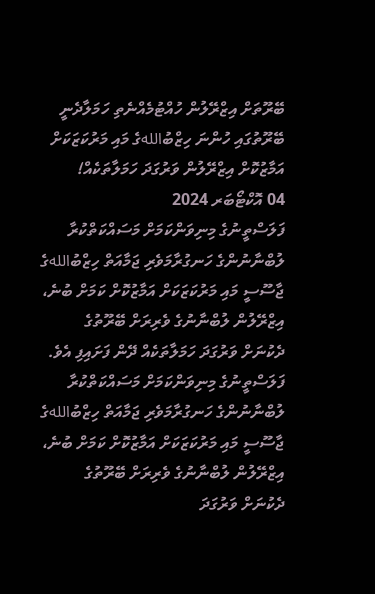ބޭރޫތަށް އިޒްރޭލުން ހުއްޓުމެއްނެތި ހަމަލާދެނީ
ބޭރޫތުގައި ހުންނަ ހިޒްބުاللهގެ މައި މަރުކަޒަކަށް އަމާޒުކޮށް އިޒްރޭލުން ވަރުގަދަ ހަމަލާތަކެއް!
04 އޮކްޓޯބަރ 2024
ފަލަސްތީނުގެ މިނިވަންކަމަށް މަސައްކަތްކުރާ ލުބްނާނުންގެ ހަނގުރާމަވެރި ޖަމާއަތް ހިޒްބުاللهގެ ޖާސޫސީ މައި މަރުކަޒަކަށް އަމާޒުކޮށް ކަމަށް ބުނެ، އިޒްރޭލުން ލުބްނާނުގެ ވެރިރަށް ބޭރޫތުގެ ދެކުނަށް ވަރުގަދަ ހަމަލާތަކެއް ދޭން ފަށައިފި އެވެ.
ފަލަސްތީނުގެ މިނިވަންކަމަށް މަސައްކަތްކުރާ ލުބްނާނުންގެ ހަނގުރާމަވެރި ޖަމާއަތް ހިޒްބުاللهގެ ޖާސޫސީ މައި މަރުކަޒަކަށް އަމާޒުކޮށް ކަމަށް ބުނެ، އިޒްރޭލުން ލުބްނާނުގެ ވެރިރަށް ބޭރޫތުގެ ދެކުނަށް ވަރުގަދަ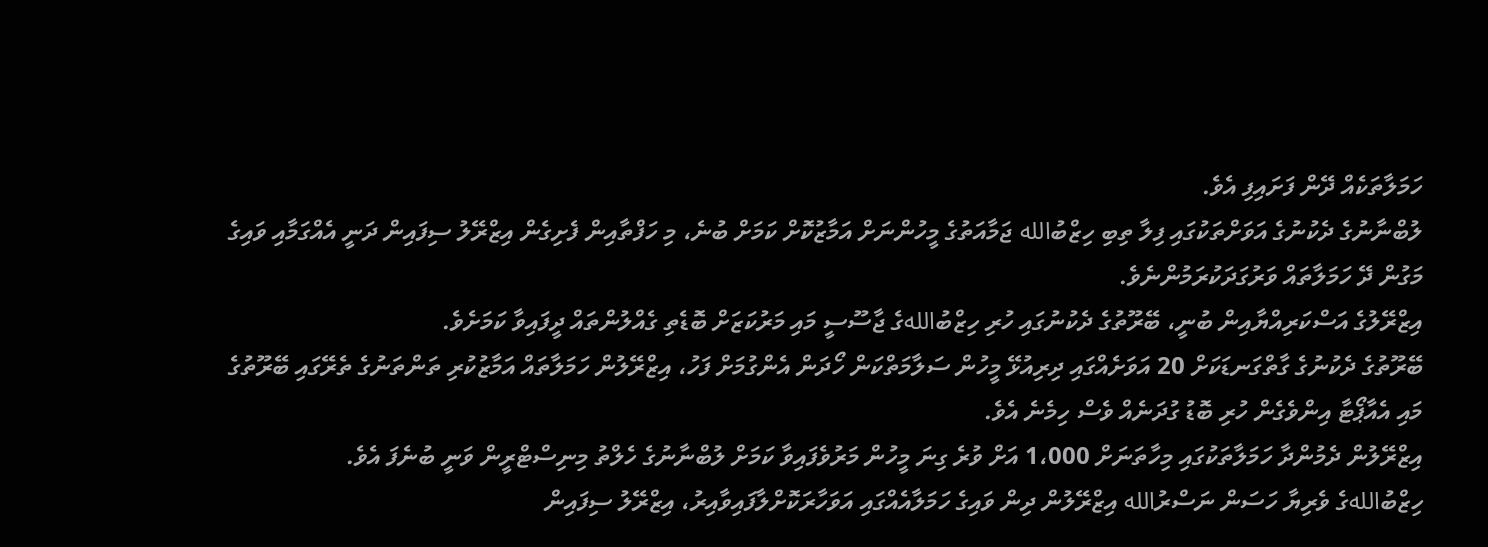ހަމަލާތަކެއް ދޭން ފަށައިފި އެވެ.
ލުބްނާނުގެ ދެކުނުގެ އަވަށްތަކުގައި ފިލާ ތިބި ހިޒްބުالله ޖަމާއަތުގެ މީހުންނަށް އަމާޒުކޮށް ކަމަށް ބުނެ، މި ހަފްތާއިން ފެށިގެން އިޒްރޭލު ސިފައިން ދަނީ އެއްގަމާއި ވައިގެ މަގުން ދޭ ހަމަލާތައް ވަރުގަދަކުރަމުންނެވެ.
އިޒްރޭލުގެ އަސްކަރިއްޔާއިން ބުނީ، ބޭރޫތުގެ ދެކުނުގައި ހުރި ހިޒްބުاللهގެ ޖާސޫސީ މައި މަރުކަޒަށް ބޮޑެތި ގެއްލުންތައް ދީފައިވާ ކަމަށެވެ.
ބޭރޫތުގެ ދެކުނުގެ ގާތްގަނޑަކަށް 20 އަވަށެއްގައި ދިރިއުޅޭ މީހުން ސަލާމަތްކަން ހޯދަން އެންގުމަށް ފަހު، އިޒްރޭލުން ހަމަލާތައް އަމާޒުކުރި ތަންތަނުގެ ތެރޭގައި ބޭރޫތުގެ މައި އެއާޕޯޓާ އިންވެގެން ހުރި ބޮޑު ގުދަނެއް ވެސް ހިމެނެ އެވެ.
އިޒްރޭލުން ދެމުންދާ ހަމަލާތަކުގައި މިހާތަނަށް 1،000 އަށް ވުރެ ގިނަ މީހުން މަރުވެފައިވާ ކަމަށް ލުބްނާނުގެ ހެލްތު މިނިސްޓްރީން ވަނީ ބުނެފަ އެވެ.
ހިޒްބުاللهގެ ވެރިޔާ ހަސަން ނަސްރުالله އިޒްރޭލުން ދިން ވައިގެ ހަމަލާއެއްގައި އަވަހާރަކޮށްލާފައިވާއިރު، އިޒްރޭލު ސިފައިން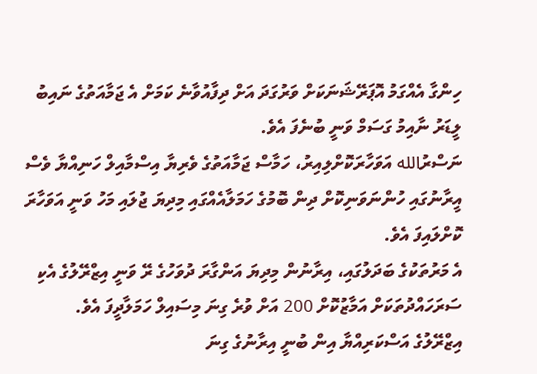ހިންގާ އެއްގަމު އޮޕަރޭޝަނަކަށް ވަރުގަދަ އަށް ދިފާއުވާނެ ކަމަށް އެ ޖަމާއަތުގެ ނައިބު ލީޑަރު ނާއިމު ގަސަމް ވަނީ ބުނެފަ އެވެ.
ނަސްރުالله އަވަހާރަކޮށްލިއިރު، ހަމާސް ޖަމާއަތުގެ ވެރިޔާ އިސްމާއިލް ހަނިއްޔާ ވެސް އީރާނުގައި ހުންނަވަނިކޮށް ދިން ބޮމުގެ ހަމަލާއެއްގައި މިދިޔަ ޖުލައި މަހު ވަނީ އަވަހާރަ ކޮށްލައިފަ އެވެ.
އެ މަރުތަކުގެ ބަދަލުގައި، އިރާނުން މިދިޔަ އަންގާރަ ދުވަހުގެ ރޭ ވަނީ އިޒްރޭލުގެ އެކި ސަރަހައްދުތަކަށް އަމާޒުކޮށް 200 އަށް ވުރެ ގިނަ މިސައިލް ހަމަލާދީފަ އެވެ.
އިޒްރޭލުގެ އަސްކަރިއްޔާ އިން ބުނީ އިރާނުގެ ގިނަ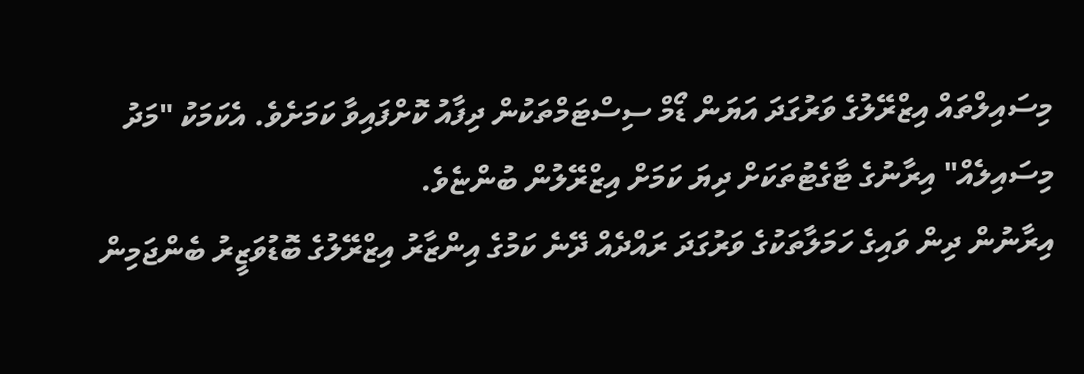މިސައިލްތައް އިޒްރޭލުގެ ވަރުގަދަ އަޔަން ޑޯމް ސިސްޓަމްތަކުން ދިފާއު ކޮށްފައިވާ ކަމަށެވެ. އެކަމަކު "މަދު މިސައިލެއް" އިރާނުގެ ޓާގެޓުތަކަށް ދިޔަ ކަމަށް އިޒްރޭލުން ބުންޏެވެ.
އިރާނުން ދިން ވައިގެ ހަމަލާތަކުގެ ވަރުގަދަ ރައްދެއް ދޭނެ ކަމުގެ އިންޒާރު އިޒްރޭލުގެ ބޮޑުވަޒީރު ބެންޖަމިން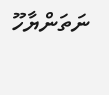ނަތަންޔާހޫ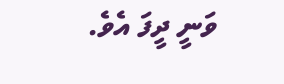ވަނީ ދީފަ އެވެ.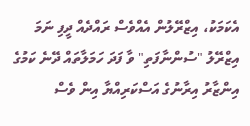އެކަމަކު، އިޒްރޭލުން އެއްވެސް ރައްދެއް ދީފި ނަމަ އިޒްރޭލު "ސުންނާފަތި" ވާ ފަދަ ހަމަލާތައް ދޭނެ ކަމުގެ އިންޒާރު އިރާނުގެ އަސްކަރިއްޔާ އިން ވެސް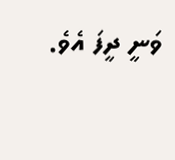ވަނީ ދީފަ އެވެ.